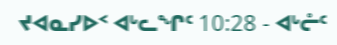ᔪᐊᓇᓯᐅᑉ ᐊᒡᓚᖏᑦ 10:28 - ᐊᒡᓔᑦ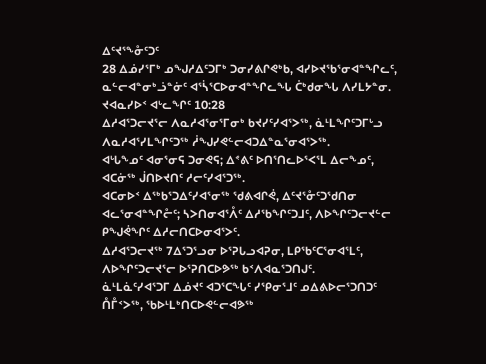ᐃᑦᔪᕐᖕᓁᑦᑐᑦ
28 ᐃᓅᓯᕐᒥᒃ ᓄᖑᓱᐃᑦᑐᒥᒃ ᑐᓂᓯᕕᒋᕙᒃᑲ, ᐊᓯᐅᔪᖃᕐᓂᐊᓐᖏᓚᑦ, ᓇᓪᓕᐊᓐᓂᒃᓘᓐᓃᑦ ᐊᕐᓵᕐᑕᐅᓂᐊᓐᖏᓚᖓ ᑖᒃᑯᓂᖓ ᐱᓯᒪᔭᓐᓂ.
ᔪᐊᓇᓯᐅᑉ ᐊᒡᓚᖏᑦ 10:28
ᐃᓱᐊᕐᑐᓕᔪᕐᓕ ᐱᓇᓱᐊᕐᓂᕐᒥᓂᒃ ᑲᔪᓯᑦᓯᐊᕐᐳᖅ, ᓈᒻᒪᖏᑦᑐᒥᒡᓗ ᐱᓇᓱᐊᕐᓯᒪᖏᑦᑐᖅ ᓲᖑᓯᕙᓪᓕᐊᑐᐃᓐᓇᕐᓂᐊᕐᐳᖅ.
ᐊᒡᒐᖕᓄᑦ ᐊᓂᕐᓂᕋ ᑐᓂᕙᕋ; ᐃᕝᕕᑦ ᐅᑎᕐᑎᓚᐅᕐᐸᕐᒪ ᐃᓕᖕᓄᑦ, ᐊᑕᓃᖅ ᒎᑎᐅᔪᑎᑦ ᓱᓕᑦᓯᐊᕐᑐᖅ.
ᐊᑕᓂᐅᑉ ᐃᖅᑲᕐᑐᐃᑦᓯᐊᕐᓂᖅ ᖁᕕᐊᒋᕚ, ᐃᑦᔪᕐᓁᑦᑐᖁᑎᓂ ᐊᓚᕐᓂᐊᓐᖏᓔᑦ; ᓴᐳᑎᓂᐊᕐᐰᑦ ᐃᓱᖃᖏᑦᑐᒧᑦ, ᐱᐅᖏᑦᑐᓕᔪᓪᓕ ᑭᖑᕚᖏᑦ ᐃᓱᓕᑎᑕᐅᓂᐊᕐᐳᑦ.
ᐃᓱᐊᕐᑐᓕᔪᖅ 7ᐃᕐᑐᕐᓗᓂ ᐅᕐᕈᒐᓗᐊᕈᓂ, ᒪᑭᖃᑦᑕᕐᓂᐊᕐᒪᑦ, ᐱᐅᖏᑦᑐᓕᔪᕐᓕ ᐅᕐᕈᑎᑕᐅᕗᖅ ᑲᑉᐱᐊᓇᕐᑐᑎᒍᑦ.
ᓈᒻᒪᓈᑦᓯᐊᕐᑐᒥ ᐃᓅᔪᑦ ᐊᑐᕐᑕᖓᑦ ᓯᕿᓂᕐᒧᑦ ᓄᐃᕕᐅᓕᕐᑐᑎᑐᑦ ᑍᒤᑉᐳᖅ, ᖃᐅᒻᒪᒃᑎᑕᐅᕙᓪᓕᐊᕗᖅ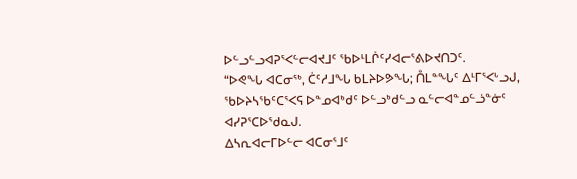ᐅᓪᓗᓪᓗᐊᕈᕐᐸᓪᓕᐊᔪᒧᑦ ᖃᐅᒻᒪᒌᑦᓯᐊᓕᕐᕕᐅᔪᑎᑐᑦ.
“ᐅᕙᖓ ᐊᑕᓂᖅ, ᑖᑦᓱᒧᖓ ᑲᒪᔨᐅᕗᖓ; ᑍᒪᓐᖓᑦ ᐃᒻᒥᕐᐸᒡᓗᒍ, ᖃᐅᔨᓴᖃᑦᑕᕐᐸᕋ ᐅᓐᓄᐊᒃᑯᑦ ᐅᓪᓗᒃᑯᓪᓗ ᓇᓪᓕᐊᓐᓄᓪᓘᓐᓃᑦ ᐊᓯᕈᕐᑕᐅᖁᓇᒍ.
ᐃᓴᕆᐊᓕᒥᐅᓪᓕ ᐊᑕᓂᕐᒧᑦ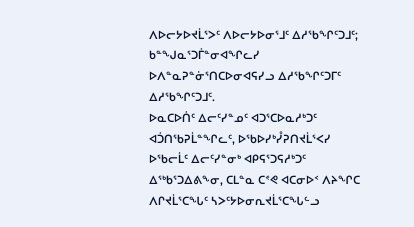ᐱᐅᓕᔭᐅᔪᒫᕐᐳᑦ ᐱᐅᓕᔭᐅᓂᕐᒧᑦ ᐃᓱᖃᖏᑦᑐᒧᑦ; ᑲᓐᖑᓇᕐᑐᒦᓐᓂᐊᖏᓚᓯ ᐅᐱᓐᓇᕈᓐᓃᕐᑎᑕᐅᓂᐊᕋᓯᓗ ᐃᓱᖃᖏᑦᑐᒥᑦ ᐃᓱᖃᖏᑦᑐᒧᑦ.
ᐅᓇᑕᐅᑏᑦ ᐃᓕᑦᓯᓐᓄᑦ ᐊᑐᕐᑕᐅᓇᓱᒃᑐᑦ ᐊᑑᑎᖃᕈᒫᓐᖏᓚᑦ, ᐅᖃᐅᓯᒃᓮᕈᑎᔪᒫᕐᐸᓯ ᐅᖃᓕᒫᑦ ᐃᓕᑦᓯᓐᓂᒃ ᐊᑭᕋᕐᑐᕋᓱᒃᑐᑦ ᐃᖅᑲᕐᑐᐃᕕᖕᓂ, ᑕᒪᓐᓇ ᑕᕝᕙ ᐊᑕᓂᐅᑉ ᐱᔨᖏᑕ ᐱᒋᔪᒫᕐᑕᖓᑦ ᓴᐳᑦᔭᐅᓂᕆᔪᒫᕐᑕᖓᓪᓗ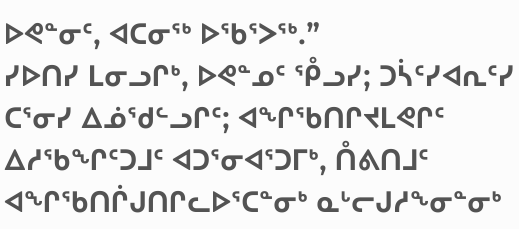ᐅᕙᓐᓂᑦ, ᐊᑕᓂᖅ ᐅᖃᕐᐳᖅ.”
ᓯᐅᑎᓯ ᒪᓂᓗᒋᒃ, ᐅᕙᓐᓄᑦ ᕾᓗᓯ; ᑐᓵᑦᓯᐊᕆᑦᓯ ᑕᕐᓂᓯ ᐃᓅᖁᓪᓗᒋᑦ; ᐊᖏᖃᑎᒋᔪᒪᕙᒋᑦ ᐃᓱᖃᖏᑦᑐᒧᑦ ᐊᑐᕐᓂᐊᕐᑐᒥᒃ, ᑍᕕᑎᒧᑦ ᐊᖏᖃᑎᒌᒍᑎᒋᓚᐅᕐᑕᓐᓂᒃ ᓇᒡᓕᒍᓱᖕᓂᓐᓂᒃ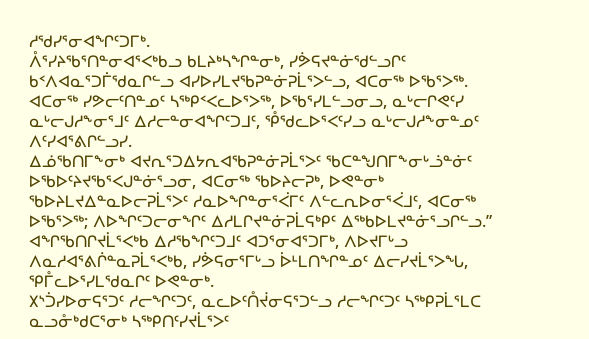ᓱᖁᓯᕐᓂᐊᖏᑦᑐᒥᒃ.
ᐰᕐᓯᔨᖃᕐᑎᓐᓂᐊᕐᐸᒃᑲᓗ ᑲᒪᔨᒃᓴᖏᓐᓂᒃ, ᓯᕘᕋᔪᓐᓃᖁᓪᓗᒋᑦ ᑲᑉᐱᐊᓇᕐᑐᒦᖁᓇᒋᓪᓗ ᐊᓯᐅᓯᒪᔪᖃᕈᓐᓃᕈᒫᕐᐳᓪᓗ, ᐊᑕᓂᖅ ᐅᖃᕐᐳᖅ.
ᐊᑕᓂᖅ ᓯᕗᓕᑦᑎᓐᓄᑦ ᓴᖅᑭᑉᐸᓚᐅᕐᐳᖅ, ᐅᖃᕐᓯᒪᓪᓗᓂᓗ, ᓇᒡᓕᒋᕙᑦᓯ ᓇᒡᓕᒍᓱᖕᓂᕐᒧᑦ ᐃᓱᓕᓐᓂᐊᖏᑦᑐᒧᑦ, ᕾᖁᓚᐅᕐᐸᑦᓯᓗ ᓇᒡᓕᒍᓱᖕᓂᓐᓄᑦ ᐱᑦᓯᐊᕐᕕᒋᓪᓗᓯ.
ᐃᓅᖃᑎᒥᖕᓂᒃ ᐊᔪᕆᕐᑐᐃᔭᕆᐊᖃᕈᓐᓃᕈᒫᕐᐳᑦ ᖃᑕᓐᖑᑎᒥᖕᓂᒡᓘᓐᓃᑦ ᐅᖃᐅᑦᔨᔪᖃᕐᐸᒍᓐᓃᕐᓗᓂ, ᐊᑕᓂᖅ ᖃᐅᔨᓕᕈᒃ, ᐅᕙᓐᓂᒃ ᖃᐅᔨᒪᔪᐃᓐᓇᐅᓕᕈᒫᕐᐳᑦ ᓱᓇᐅᖏᓐᓂᕐᐹᒥᑦ ᐱᓪᓚᕆᐅᓂᕐᐹᒧᑦ, ᐊᑕᓂᖅ ᐅᖃᕐᐳᖅ; ᐱᐅᖏᑦᑐᓕᓂᖏᑦ ᐃᓱᒪᒋᔪᓐᓃᕈᒫᕋᒃᑭᑦ ᐃᖅᑲᐅᒪᔪᓐᓃᕐᓗᒋᓪᓗ.”
ᐊᖏᖃᑎᒋᔪᒫᕐᐸᒃᑲ ᐃᓱᖃᖏᑦᑐᒧᑦ ᐊᑐᕐᓂᐊᕐᑐᒥᒃ, ᐱᐅᔪᒥᒡᓗ ᐱᓇᓱᐊᕐᕕᒌᓐᓇᕈᒫᕐᐸᒃᑲ, ᓯᕘᕋᓂᕐᒥᒡᓗ ᐆᒻᒪᑎᖏᓐᓄᑦ ᐃᓕᓯᔪᒫᕐᐳᖓ, ᕿᒤᓚᐅᕐᓯᒪᖁᓇᒋᑦ ᐅᕙᓐᓂᒃ.
᙭ᔅᑑᓯᐅᓂᕋᕐᑐᑦ ᓱᓕᖏᑦᑐᑦ, ᓇᓚᐅᑦᑍᔫᓂᕋᕐᑐᓪᓗ ᓱᓕᖏᑦᑐᑦ ᓴᖅᑭᕈᒫᕐᒪᑕ ᓇᓗᓁᒃᑯᑕᕐᓂᒃ ᓴᖅᑭᑎᑦᓯᔪᒫᕐᐳᑦ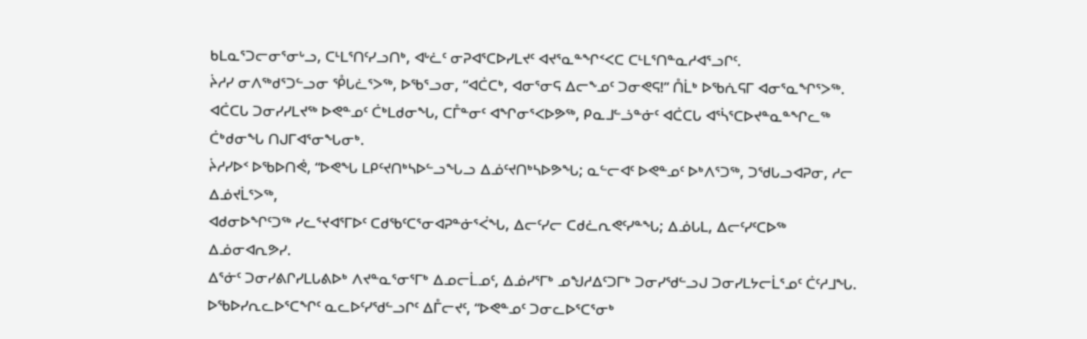ᑲᒪᓇᕐᑐᓕᓂᕐᓂᒡᓗ, ᑕᒻᒪᕐᑎᑦᓯᓗᑎᒃ, ᐊᒡᓛᑦ ᓂᕈᐊᕐᑕᐅᓯᒪᔪᑦ ᐊᔪᕐᓇᓐᖏᑉᐸᑕ ᑕᒻᒪᕐᑎᓐᓇᓱᐊᕐᓗᒋᑦ.
ᔩᓱᓯ ᓂᐱᖅᑯᕐᑐᓪᓗᓂ ᕾᒐᓛᕐᐳᖅ, ᐅᖃᕐᓗᓂ, “ᐊᑖᑕᒃ, ᐊᓂᕐᓂᕋ ᐃᓕᖕᓄᑦ ᑐᓂᕙᕋ!” ᑍᒫᒃ ᐅᖃᕇᕋᒥ ᐊᓂᕐᓇᖏᕐᐳᖅ.
ᐊᑖᑕᒐ ᑐᓂᓯᓯᒪᔪᖅ ᐅᕙᓐᓄᑦ ᑖᒃᒪᑯᓂᖓ, ᑕᒤᓐᓂᑦ ᐊᖏᓂᕐᐸᐅᕗᖅ, ᑭᓇᒧᓪᓘᓐᓃᑦ ᐊᑖᑕᒐ ᐊᕐᓵᕐᑕᐅᔪᓐᓇᓐᖏᓚᖅ ᑖᒃᑯᓂᖓ ᑎᒍᒥᐊᕐᓂᖓᓂᒃ.
ᔩᓱᓯᐅᑉ ᐅᖃᐅᑎᕚ, “ᐅᕙᖓ ᒪᑭᑦᔪᑎᒃᓴᐅᓪᓗᖓᓗ ᐃᓅᑦᔪᑎᒃᓴᐅᕗᖓ; ᓇᓪᓕᐊᑦ ᐅᕙᓐᓄᑦ ᐅᒃᐱᕐᑐᖅ, ᑐᖁᒐᓗᐊᕈᓂ, ᓱᓕ ᐃᓅᔪᒫᕐᐳᖅ,
ᐊᑯᓂᐅᖏᑦᑐᖅ ᓯᓚᕐᔪᐊᕐᒥᐅᑦ ᑕᑯᖃᑦᑕᕐᓂᐊᕈᓐᓃᕐᐹᖓ, ᐃᓕᑦᓯᓕ ᑕᑯᓛᕆᕙᑦᓯᓐᖓ; ᐃᓅᒐᒪ, ᐃᓕᑦᓯᑦᑕᐅᖅ ᐃᓅᓂᐊᕆᕗᓯ.
ᐃᕐᓃᑦ ᑐᓂᓯᕕᒋᓯᒪᒐᕕᐅᒃ ᐱᔪᓐᓇᕐᓂᕐᒥᒃ ᐃᓄᓕᒫᓄᑦ, ᐃᓅᓯᕐᒥᒃ ᓄᖑᓱᐃᑦᑐᒥᒃ ᑐᓂᓯᖁᓪᓗᒍ ᑐᓂᓯᒪᔭᓕᒫᕐᓄᑦ ᑖᑦᓱᒧᖓ.
ᐅᖃᐅᓯᕆᓚᐅᕐᑕᖏᑦ ᓇᓚᐅᑦᓯᖁᓪᓗᒋᑦ ᐃᒤᓕᔪᑦ, “ᐅᕙᓐᓄᑦ ᑐᓂᓚᐅᕐᑕᕐᓂᒃ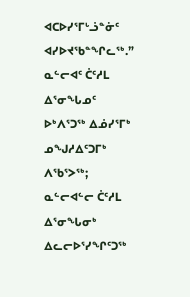ᐊᑕᐅᓯᕐᒥᒡᓘᓐᓃᑦ ᐊᓯᐅᔪᖃᓐᖏᓚᖅ.”
ᓇᓪᓕᐊᑦ ᑖᑦᓱᒪ ᐃᕐᓂᖓᓄᑦ ᐅᒃᐱᕐᑐᖅ ᐃᓅᓯᕐᒥᒃ ᓄᖑᓱᐃᑦᑐᒥᒃ ᐱᖃᕐᐳᖅ; ᓇᓪᓕᐊᓪᓕ ᑖᑦᓱᒪ ᐃᕐᓂᖓᓂᒃ ᐃᓚᓕᐅᕐᓯᖏᑦᑐᖅ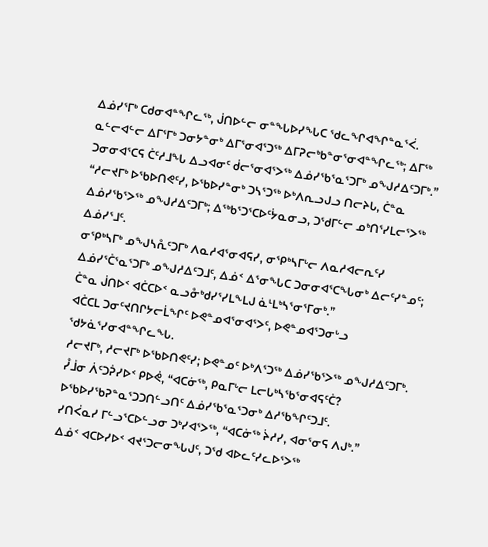ᐃᓅᓯᕐᒥᒃ ᑕᑯᓂᐊᓐᖏᓚᖅ, ᒎᑎᐅᓪᓕ ᓂᓐᖓᐅᓯᖓᑕ ᖁᓚᖏᐊᖏᓐᓇᕐᐹ.
ᓇᓪᓕᐊᓪᓕ ᐃᒥᕐᒥᒃ ᑐᓂᔭᓐᓂᒃ ᐃᒥᕐᓂᐊᕐᑐᖅ ᐃᒥᕈᓕᒃᑲᓐᓂᕐᓂᐊᓐᖏᓚᖅ; ᐃᒥᖅ ᑐᓂᓂᐊᕐᑕᕋ ᑖᑦᓱᒧᖓ ᐃᓗᐊᓂᑦ ᑰᓕᕐᓂᐊᕐᐳᖅ ᐃᓅᓯᖃᕐᓇᕐᑐᒥᒃ ᓄᖑᓱᐃᑦᑐᒥᒃ.”
“ᓱᓕᔪᒥᒃ ᐅᖃᐅᑎᕙᑦᓯ, ᐅᖃᐅᓯᓐᓂᒃ ᑐᓴᕐᑐᖅ ᐅᒃᐱᕆᓗᒍᓗ ᑎᓕᔨᒐ, ᑖᓐᓇ ᐃᓅᓯᖃᕐᐳᖅ ᓄᖑᓱᐃᑦᑐᒥᒃ; ᐃᖅᑲᕐᑐᕐᑕᐅᑦᔮᓇᓂᓗ, ᑐᖁᒥᓪᓕ ᓄᒃᑎᕐᓯᒪᓕᕐᐳᖅ ᐃᓅᓯᕐᒧᑦ.
ᓂᕿᒃᓴᒥᒃ ᓄᖑᓴᕅᑦᑐᒥᒃ ᐱᓇᓱᐊᕐᓂᐊᕋᓯ, ᓂᕿᒃᓴᒥᒡᓕ ᐱᓇᓱᐊᓕᕆᑦᓯ ᐃᓅᓯᕐᑖᕐᓇᕐᑐᒥᒃ ᓄᖑᓱᐃᑦᑐᒧᑦ, ᐃᓅᑉ ᐃᕐᓂᖓᑕ ᑐᓂᓂᐊᕐᑕᖓᓂᒃ ᐃᓕᑦᓯᓐᓄᑦ; ᑖᓐᓇ ᒎᑎᐅᑉ ᐊᑖᑕᐅᑉ ᓇᓗᓁᒃᑯᓯᕐᓯᒪᖕᒪᒍ ᓈᒻᒪᒃᓴᕐᓂᕐᒥᓂᒃ.”
ᐊᑖᑕᒪ ᑐᓂᑦᔪᑎᒋᔭᓕᒫᖏᑦ ᐅᕙᓐᓄᐊᕐᓂᐊᕐᐳᑦ, ᐅᕙᓐᓄᐊᕐᑐᓂᒡᓗ ᖁᔭᓈᕐᓯᓂᐊᓐᖏᓚᖓ.
ᓱᓕᔪᒥᒃ, ᓱᓕᔪᒥᒃ ᐅᖃᐅᑎᕙᑦᓯ; ᐅᕙᓐᓄᑦ ᐅᒃᐱᕐᑐᖅ ᐃᓅᓯᖃᕐᐳᖅ ᓄᖑᓱᐃᑦᑐᒥᒃ.
ᓮᒨᓂ ᐲᑦᑐᕉᓯᐅᑉ ᑭᐅᕚ, “ᐊᑕᓃᖅ, ᑭᓇᒥᒡᓕ ᒪᓕᒐᒃᓴᖃᕐᓂᐊᕋᑦᑖ? ᐅᖃᐅᓯᖃᕈᓐᓇᕐᑐᑐᑎᓪᓗᑎᑦ ᐃᓅᓯᖃᕐᓇᕐᑐᓂᒃ ᐃᓱᖃᖏᑦᑐᒧᑦ.
ᓯᑎᐹᓇᓯ ᒥᓪᓗᕐᑕᐅᓪᓗᓂ ᑐᒃᓯᐊᕐᐳᖅ, “ᐊᑕᓃᖅ ᔩᓱᓯ, ᐊᓂᕐᓂᕋ ᐱᒍᒃ.”
ᐃᓅᑉ ᐊᑕᐅᓯᐅᑉ ᐊᔪᕐᑐᓕᓂᖓᒍᑦ, ᑐᖁ ᐊᐅᓚᑦᓯᓚᐅᕐᐳᖅ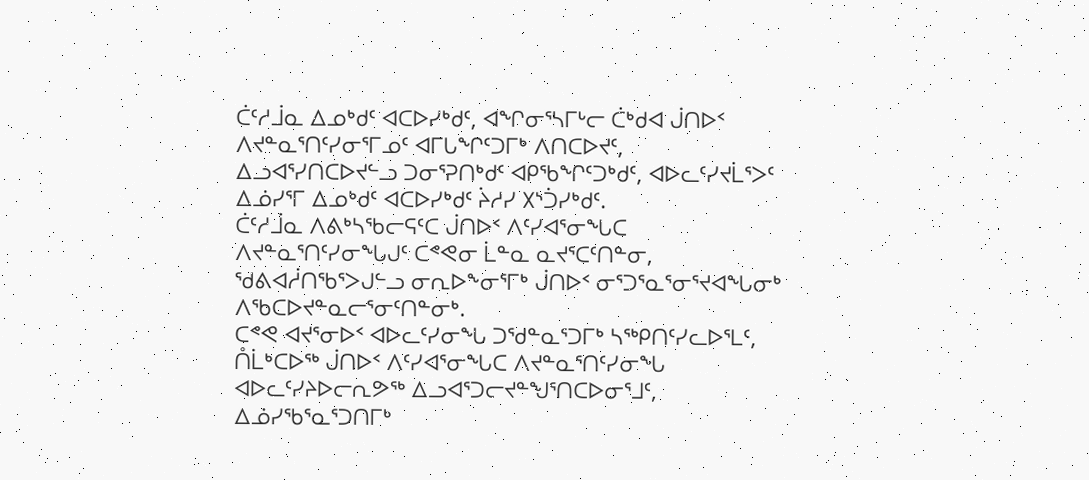ᑖᑦᓱᒨᓇ ᐃᓄᒃᑯᑦ ᐊᑕᐅᓯᒃᑯᑦ, ᐊᖏᓂᕐᓴᒥᒡᓕ ᑖᒃᑯᐊ ᒎᑎᐅᑉ ᐱᔪᓐᓇᕐᑎᑦᓯᓂᕐᒥᓄᑦ ᐊᒥᒐᖏᑦᑐᒥᒃ ᐱᑎᑕᐅᔪᑦ, ᐃᓗᐊᕐᓯᑎᑕᐅᔪᓪᓗ ᑐᓂᕐᕈᑎᒃᑯᑦ ᐊᑭᖃᖏᑦᑐᒃᑯᑦ, ᐊᐅᓚᑦᓯᔪᒫᕐᐳᑦ ᐃᓅᓯᕐᒥ ᐃᓄᒃᑯᑦ ᐊᑕᐅᓯᒃᑯᑦ ᔩᓱᓯ ᙭ᔅᑑᓯᒃᑯᑦ.
ᑖᑦᓱᒨᓇ ᐱᕕᒃᓴᖃᓕᕋᑦᑕ ᒎᑎᐅᑉ ᐱᑦᓯᐊᕐᓂᖓᑕ ᐱᔪᓐᓇᕐᑎᑦᓯᓂᖓᒍᑦ ᑕᕝᕙᓂ ᒫᓐᓇ ᓇᔪᕐᑕᑦᑎᓐᓂ, ᖁᕕᐊᓲᑎᖃᕐᐳᒍᓪᓗ ᓂᕆᐅᖕᓂᕐᒥᒃ ᒎᑎᐅᑉ ᓂᕐᑐᕐᓇᕐᓂᕐᔪᐊᖓᓂᒃ ᐱᖃᑕᐅᔪᓐᓇᓕᕐᓂᑦᑎᓐᓂᒃ.
ᑕᕝᕙ ᐊᔪᕐᓂᐅᑉ ᐊᐅᓚᑦᓯᓂᖓ ᑐᖁᓐᓇᕐᑐᒥᒃ ᓴᖅᑭᑎᑦᓯᓚᐅᕐᒪᑦ, ᑍᒫᒃᑕᐅᖅ ᒎᑎᐅᑉ ᐱᑦᓯᐊᕐᓂᖓᑕ ᐱᔪᓐᓇᕐᑎᑦᓯᓂᖓ ᐊᐅᓚᑦᓯᔨᐅᓕᕆᕗᖅ ᐃᓗᐊᕐᑐᓕᔪᓐᖑᕐᑎᑕᐅᓂᕐᒧᑦ, ᐃᓅᓯᖃᕐᓇᕐᑐᑎᒥᒃ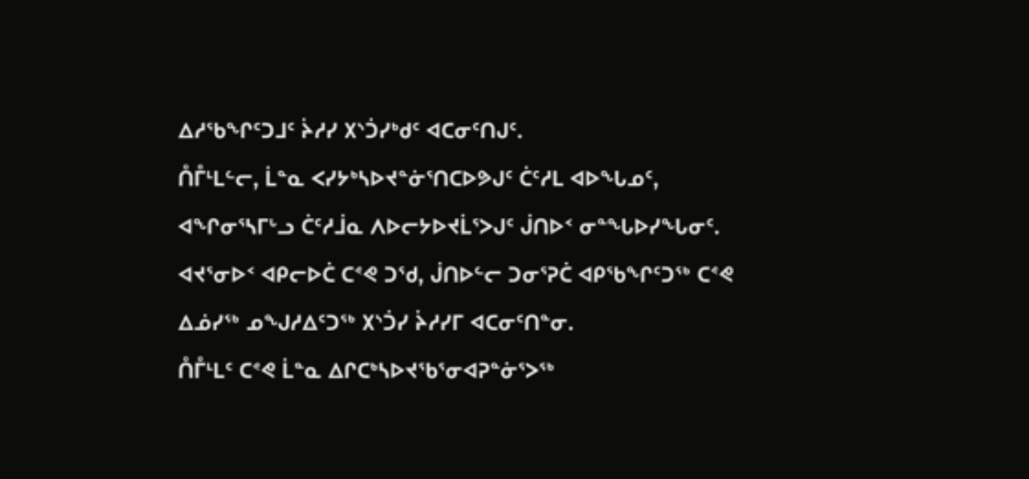ᐃᓱᖃᖏᑦᑐᒧᑦ ᔩᓱᓯ ᙭ᔅᑑᓯᒃᑯᑦ ᐊᑕᓂᑦᑎᒍᑦ.
ᑍᒤᒻᒪᓪᓕ, ᒫᓐᓇ ᐸᓯᔭᒃᓴᐅᔪᓐᓃᕐᑎᑕᐅᕗᒍᑦ ᑖᑦᓱᒪ ᐊᐅᖓᓄᑦ, ᐊᖏᓂᕐᓴᒥᒡᓗ ᑖᑦᓱᒨᓇ ᐱᐅᓕᔭᐅᔪᒫᕐᐳᒍᑦ ᒎᑎᐅᑉ ᓂᓐᖓᐅᓯᖓᓂᑦ.
ᐊᔪᕐᓂᐅᑉ ᐊᑭᓕᐅᑖ ᑕᕝᕙ ᑐᖁ, ᒎᑎᐅᓪᓕ ᑐᓂᕐᕈᑖ ᐊᑭᖃᖏᑦᑐᖅ ᑕᕝᕙ ᐃᓅᓯᖅ ᓄᖑᓱᐃᑦᑐᖅ ᙭ᔅᑑᓯ ᔩᓱᓯᒥ ᐊᑕᓂᑦᑎᓐᓂ.
ᑍᒤᒻᒪᑦ ᑕᕝᕙ ᒫᓐᓇ ᐃᒋᑕᒃᓴᐅᔪᖃᕐᓂᐊᕈᓐᓃᕐᐳᖅ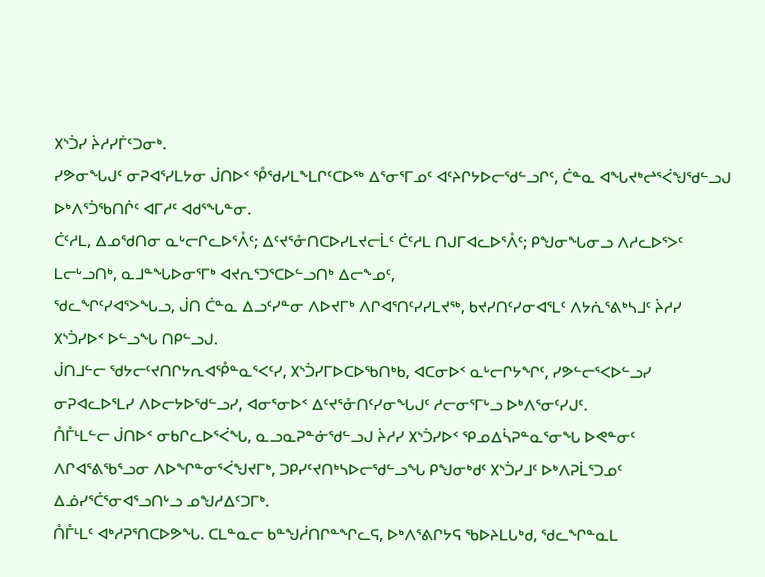᙭ᔅᑑᓯ ᔩᓱᓯᒦᑦᑐᓂᒃ.
ᓯᕗᓂᖓᒍᑦ ᓂᕈᐊᕐᓯᒪᔭᓂ ᒎᑎᐅᑉ ᕾᖁᓯᒪᖕᒪᒋᑦᑕᐅᖅ ᐃᕐᓂᕐᒥᓄᑦ ᐊᑦᔨᒋᔭᐅᓕᖁᓪᓗᒋᑦ, ᑖᓐᓇ ᐊᖓᔪᒃᖠᕐᐹᖑᖁᓪᓗᒍ ᐅᒃᐱᕐᑑᖃᑎᒌᑦ ᐊᒥᓱᑦ ᐊᑯᕐᖓᓐᓂ.
ᑖᑦᓱᒪ, ᐃᓄᖁᑎᓂ ᓇᒡᓕᒋᓚᐅᕐᐰᑦ; ᐃᑦᔪᕐᓁᑎᑕᐅᓯᒪᔪᓕᒫᑦ ᑖᑦᓱᒪ ᑎᒍᒥᐊᓚᐅᕐᐰᑦ; ᑭᖑᓂᖓᓂᓗ ᐱᓱᓚᐅᕐᐳᑦ ᒪᓕᒡᓗᑎᒃ, ᓇᒧᓐᖓᐅᓂᕐᒥᒃ ᐊᔪᕆᕐᑐᕐᑕᐅᓪᓗᑎᒃ ᐃᓕᖕᓄᑦ,
ᖁᓚᖏᑦᓯᐊᕐᐳᖓᓗ, ᒎᑎ ᑖᓐᓇ ᐃᓗᑦᓯᓐᓂ ᐱᐅᔪᒥᒃ ᐱᒋᐊᕐᑎᑦᓯᓯᒪᔪᖅ, ᑲᔪᓯᑎᑦᓯᓂᐊᕐᒪᑦ ᐱᔭᕇᕐᕕᒃᓴᒧᑦ ᔩᓱᓯ ᙭ᔅᑑᓯᐅᑉ ᐅᓪᓗᖓ ᑎᑭᓪᓗᒍ.
ᒎᑎᒧᓪᓕ ᖁᔭᓕᑦᔪᑎᒋᔭᕆᐊᕾᓐᓇᕐᐸᑦᓯ, ᙭ᔅᑑᓯᒥᐅᑕᐅᖃᑎᒃᑲ, ᐊᑕᓂᐅᑉ ᓇᒡᓕᒋᔭᖏᑦ, ᓯᕗᓪᓕᕐᐸᐅᓪᓗᓯ ᓂᕈᐊᓚᐅᕐᒪᓯ ᐱᐅᓕᔭᐅᖁᓪᓗᓯ, ᐊᓂᕐᓂᐅᑉ ᐃᑦᔪᕐᓁᑎᑦᓯᓂᖓᒍᑦ ᓱᓕᓂᕐᒥᒡᓗ ᐅᒃᐱᕐᓂᑦᓯᒍᑦ.
ᑍᒤᒻᒪᓪᓕ ᒎᑎᐅᑉ ᓂᑲᒋᓚᐅᕐᐹᖓ, ᓇᓗᓇᕈᓐᓃᖁᓪᓗᒍ ᔩᓱᓯ ᙭ᔅᑑᓯᐅᑉ ᕿᓄᐃᓵᕈᓐᓇᕐᓂᖓ ᐅᕙᓐᓂᑦ ᐱᒋᐊᕐᕕᖃᕐᓗᓂ ᐱᐅᖏᓐᓂᕐᐹᖑᔪᒥᒃ, ᑐᑭᓯᑦᔪᑎᒃᓴᐅᓕᖁᓪᓗᖓ ᑭᖑᓂᒃᑯᑦ ᙭ᔅᑑᓯᒧᑦ ᐅᒃᐱᕈᒫᕐᑐᓄᑦ ᐃᓅᓯᕐᑖᕐᓂᐊᕐᓗᑎᒡᓗ ᓄᖑᓱᐃᑦᑐᒥᒃ.
ᑍᒤᒻᒪᑦ ᐊᒃᓱᕈᕐᑎᑕᐅᕗᖓ. ᑕᒪᓐᓇᓕ ᑲᓐᖑᓲᑎᒋᓐᖏᓚᕋ, ᐅᒃᐱᕐᕕᒋᔭᕋ ᖃᐅᔨᒪᒐᒃᑯ, ᖁᓚᖏᓐᓇᒪ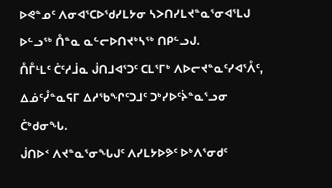ᐅᕙᓐᓄᑦ ᐱᓂᐊᕐᑕᐅᖁᓯᒪᔭᓂ ᓴᐳᑎᓯᒪᔪᓐᓇᕐᓂᐊᕐᒪᒍ ᐅᓪᓗᖅ ᑍᓐᓇ ᓇᓪᓕᐅᑎᔪᒃᓴᖅ ᑎᑭᓪᓗᒍ.
ᑍᒤᒻᒪᑦ ᑖᑦᓱᒨᓇ ᒎᑎᒧᐊᕐᑐᑦ ᑕᒪᕐᒥᒃ ᐱᐅᓕᔪᓐᓇᑦᓯᐊᕐᐰᑦ, ᐃᓅᑦᓮᓐᓇᕋᒥ ᐃᓱᖃᖏᑦᑐᒧᑦ ᑐᒃᓯᐅᑦᔩᓐᓇᕐᓗᓂ ᑖᒃᑯᓂᖓ.
ᒎᑎᐅᑉ ᐱᔪᓐᓇᕐᓂᖓᒍᑦ ᐱᓯᒪᔭᐅᕗᑦ ᐅᒃᐱᕐᓂᑯᑦ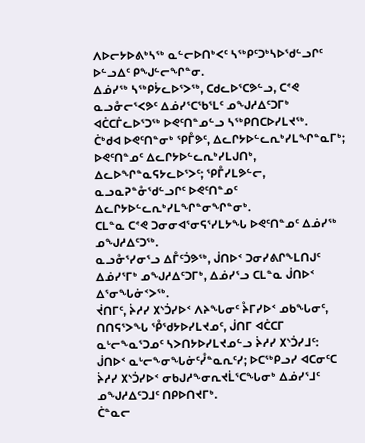ᐱᐅᓕᔭᐅᕕᒃᓴᖅ ᓇᓪᓕᐅᑎᒃᐸᑦ ᓴᖅᑭᑦᑐᒃᓴᐅᖁᓪᓗᒋᑦ ᐅᓪᓗᐃᑦ ᑭᖑᓪᓕᖏᓐᓂ.
ᐃᓅᓯᖅ ᓴᖅᑭᔮᓚᐅᕐᐳᖅ, ᑕᑯᓚᐅᕐᑕᕗᓪᓗ, ᑕᕝᕙ ᓇᓗᓁᓕᕐᐸᕗᑦ ᐃᓅᓯᕐᑕᖃᕐᒪᑦ ᓄᖑᓱᐃᑦᑐᒥᒃ ᐊᑖᑕᒦᓚᐅᕐᑐᖅ ᐅᕙᑦᑎᓐᓄᓪᓗ ᓴᖅᑭᑎᑕᐅᓯᒪᔪᖅ.
ᑖᒃᑯᐊ ᐅᕙᑦᑎᓐᓂᒃ ᕿᒤᕗᑦ, ᐃᓚᒋᔭᐅᓪᓚᕆᒃᓯᒪᖏᓐᓇᒥᒃ; ᐅᕙᑦᑎᓐᓄᑦ ᐃᓚᒋᔭᐅᓪᓚᕆᒃᓯᒪᒍᑎᒃ, ᐃᓚᐅᖏᓐᓇᕋᔭᓚᐅᕐᐳᑦ; ᕿᒤᓯᒪᕗᓪᓕ, ᓇᓗᓇᕈᓐᓁᖁᓪᓗᒋᑦ ᐅᕙᑦᑎᓐᓄᑦ ᐃᓚᒋᔭᐅᓪᓚᕆᒃᓯᒪᖏᓐᓂᖏᓐᓂᒃ.
ᑕᒪᓐᓇ ᑕᕝᕙ ᑐᓂᓂᐊᕐᓂᕋᕐᓯᒪᔭᖓ ᐅᕙᑦᑎᓐᓄᑦ ᐃᓅᓯᖅ ᓄᖑᓱᐃᑦᑐᖅ.
ᓇᓗᓁᕐᓯᓂᕐᓗ ᐃᒤᑦᑑᕗᖅ, ᒎᑎᐅᑉ ᑐᓂᓯᕕᒋᖕᒪᑎᒍᑦ ᐃᓅᓯᕐᒥᒃ ᓄᖑᓱᐃᑦᑐᒥᒃ, ᐃᓅᓯᕐᓗ ᑕᒪᓐᓇ ᒎᑎᐅᑉ ᐃᕐᓂᖓᓃᑉᐳᖅ.
ᔫᑎᒥᑦ, ᔩᓱᓯ ᙭ᔅᑑᓯᐅᑉ ᐱᔨᖓᓂᑦ ᔧᒥᓯᐅᑉ ᓄᑲᖓᓂᑦ, ᑎᑎᕋᕐᐳᖓ ᕾᖁᔭᐅᓯᒪᔪᓄᑦ, ᒎᑎᒥ ᐊᑖᑕᒥ ᓇᒡᓕᖕᓇᕐᑐᓄᑦ ᓴᐳᑎᔭᐅᓯᒪᔪᓄᓪᓗ ᔩᓱᓯ ᙭ᔅᑑᓯᒧᑦ:
ᒎᑎᐅᑉ ᓇᒡᓕᖕᓂᖓᓃᑦᓮᓐᓇᕆᑦᓯ; ᐅᑕᖅᑭᓗᓯ ᐊᑕᓂᑦᑕ ᔩᓱᓯ ᙭ᔅᑑᓯᐅᑉ ᓂᑲᒍᓱᖕᓂᕆᔪᒫᕐᑕᖓᓂᒃ ᐃᓅᓯᕐᒧᑦ ᓄᖑᓱᐃᑦᑐᒧᑦ ᑎᑭᐅᑎᔪᒥᒃ.
ᑖᓐᓇᓕ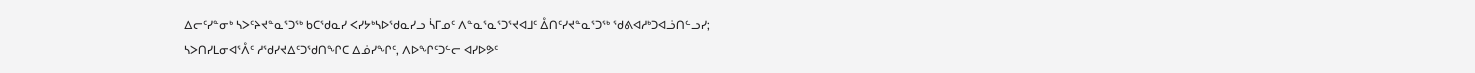ᐃᓕᑦᓯᓐᓂᒃ ᓴᐳᑦᔨᔪᓐᓇᕐᑐᖅ ᑲᑕᖁᓇᓯ ᐸᓯᔭᒃᓴᐅᖁᓇᓯᓗ ᓵᒥᓄᑦ ᐱᓐᓇᕐᓇᕐᑐᕐᔪᐊᒧᑦ ᐂᑎᑦᓯᔪᓐᓇᕐᑐᖅ ᖁᕕᐊᓱᒃᑐᐊᓘᑎᓪᓗᓯ;
ᓴᐳᑎᓯᒪᓂᐊᕐᐰᑦ ᓱᖁᓯᔪᐃᑦᑐᖁᑎᖏᑕ ᐃᓅᓯᖏᑦ, ᐱᐅᖏᑦᑐᓪᓕ ᐊᓯᐅᕗᑦ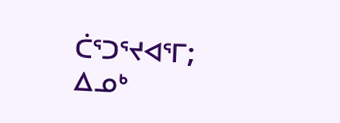ᑖᕐᑐᕐᔪᐊᕐᒥ; ᐃᓄᒃ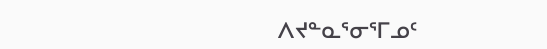ᐱᔪᓐᓇᕐᓂᕐᒥᓄᑦ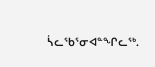ᓵᓚᖃᕐᓂᐊᓐᖏᓚᖅ.